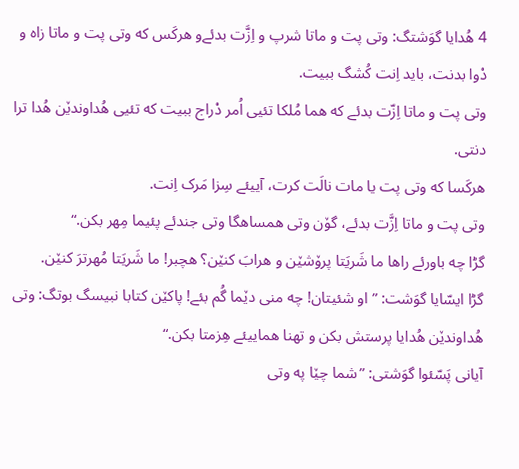4 هُدایا گوَشتگ: وتی پت و ماتا شرپ و اِزَّت بدئےو هرکَس که وتی پت و ماتا زاه و دْوا بدنت، باید اِنت کُشگ ببیت.
وتی پت و ماتا اِزّت بدئے که هما مُلکا تئیی اُمر دْراج ببیت که تئیی هُداوندێن هُدا ترا دنتی.
هرکَسا که وتی پت یا مات نالَت کرت، آییئے سِزا مَرک اِنت.
وتی پت و ماتا اِزَّت بدئے، گۆن وتی همساهگا وتی جندئے پئیما مِهر بکن.“
گڑا چه باورئے راها ما شَریَتا پرۆشێن و هرابَ کنێن؟ هچبر! ما شَریَتا مُهرترَ کنێن.
گڑا ایسّایا گوَشت: ”او شئیتان! چه منی دێما گُم بئے! پاکێن کتابا نبیسگ بوتگ: وتی هُداوندێن هُدایا پرستش بکن و تهنا هماییئے هِزمتا بکن.“
آیانی پَسّئوا گوَشتی: ”شما چێا په وتی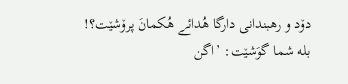دۆد و رهبندانی دارگا هُدائے هُکمانَ پرۆشێت؟!
بله شما گوَشێت: ’اگن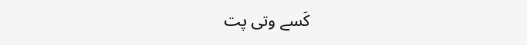کَسے وتی پت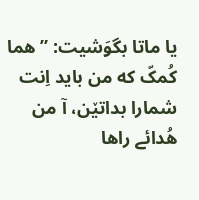یا ماتا بگوَشیت: ”هما کُمکّ که من باید اِنت شمارا بداتێن، آ من هُدائے راها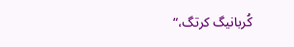کُربانیگ کرتگ،“